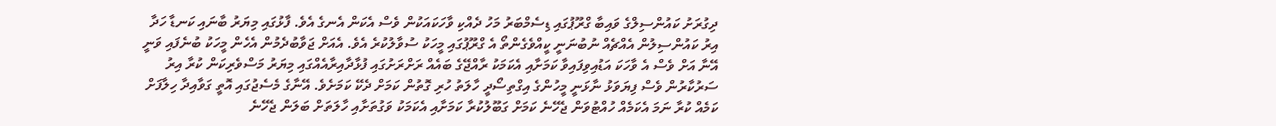ދިގުރަށު ކައުންސިލްގެ ވައިބާ ގްރޫޕުގައި ޑިސެމްބަރު މަހު ދެއްކި ވާހަކައަކުން ވެސް އެކަން އެނގެ އެވެ. ފާޅުގައި މިޔަރު ބާނައި ކަނޑާ ހަދާ އިރު ކައުންސިލުން އެއްޗެއް ނުބުނަނީ ކީއްވެގެންތޯ އެ ގްރޫޕުގައި މީހަކު ސުވާލުކުރެ އެވެ. އެއަށް ޖަވާބުދެމުން އެހެން މީހަކު ބުނެފައި ވަނީ އޭނާ އަށް ވެސް އެ ވާހަކަ އަޑުއިވިފައިވާ ކަމަށާއި އެކަމަކު ރާއްޖޭގެ ބައެއް ރަށްރަށުގައި ފުޅާދާއިރާއެއްގައި މިޔަރު މަސްވެރިކަން ކުރާ އިރު ސަރުކާރުން ވެސް ފިޔަވަޅު ނާޅަނީ މީހުންގެ އިގްތިސޯދީ ހާލަތު ހުރި ގޮތުން ކަމަށް ދެކޭ ކަމަށެވެ. އޭނާގެ މެސެޖުގައި އޮތީ ގަވާއިދާ ހިލާފަށް ކަމެއް ކުރާ ނަމަ އެކަމެއް ހުއްޓުވަން ޖެހޭނެ ކަމަށް ގަބޫލުކުރާ ކަމަށާއި އެކަމަކު ވަގުތަށާއި ހާލަތަށް ބަލަން ޖެހޭނެ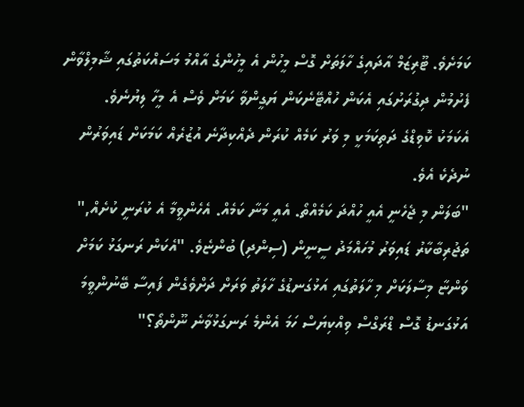ކަމަށެވެ. ޓޫރިޒަމް އާދައިގެ ހާލަތަށް ގޮސް މީހުން އެ މީހުންގެ އާއްމު މަސައްކަތުގައި ޝާމިލްވާން ފެށުމުން ދިގުރަށުގައި އެކަން ހުއްޓޭނެކަން ޔަގީންވާ ކަމަށް ވެސް އެ މީހާ ލިޔުނެވެ.
އެކަމަކު ކޮވިޑްގެ ދަތިކަމަކީ މި ވަރު ކަމެއް ކުރަން ދެއްކިދާނެ އުޒުރެއް ކަމަކަށް ޑައިވަރުން ނުދެކެ އެވެ.
"ބަލަން މި ޖެހެނީ އެއީ ހުއްދަ ކަމެއްތޯ. އެއީ މަނާ ކަމެއް. އެހެންވީމާ އެ ކުރަނީ ކުށެއް," ތަޖުރިބާކާރު ޑައިވަރު މުހައްމަދު ސީނީން (ސިންދި) ބުންޏެވެ. "އެކަން ރަނގަޅު ކަމަށް ވަންޏާ މިސާލަކަށް މި ހާލަތުގައި އަޅުގަނޑުގެ ހާލަތު ވަރަށް ދަށްވެގެން ފައިސާ ބޭނުންވީމަ އަޅުގަނޑު ގޮސް ޑްރަގްސް ވިއްކިޔަސް ހަމަ އެންމެ ރަނގަޅުވާނެ ނޫންތޯ؟"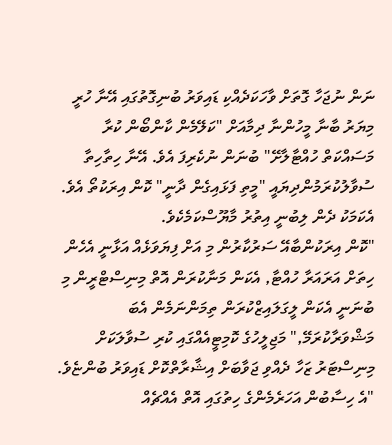ނަން ނުޖަހާ ގޮތަށް ވާހަކަދެއްކި ޑައިވަރު ބުނިގޮތުގައި އޭނާ ހުރީ މިޔަރު ބާނާ މީހުންނާ ދިމާއަށް "ކަލޭމެން ކާންބޯން ކުރާ މަސައްކަތް ހުއްޓާލާށޭ" ބުނަން ނުކެރިފަ އެވެ. އޭނާ ހިތާހިތާ ސުވާލުކުރަމުންދިޔައީ "މީތި ފަޅައިގެން ދާނީ" ކޮން އިރަކުތޯ އެވެ. އެކަމަކު ދެން ލިބުނީ އިތުރު މާޔޫސްކަމެކެވެ.
"ކޮން އިރަކުންބާއޭ ސަރުކާރުން މި އަށް ފިޔަވަޅެއް އަޅާނީ އެހެން ހިތަށް އަރައަރާ ހުއްޓާ, އެކަން މަނާކުރަން އޮތް މިނިސްޓްރީން މި ބުނަނީ އެކަން ލީގަލައިޒްކުރަން ތިމަންނަމެން އެބަ މަޝްވަރާކުރަމޭ," މަޖިލީހުގެ ކޮމިޓީއެއްގައި ކުރި ސުވާލަކަށް މިނިސްޓަރު ޒަހާ ދެއްވި ޖަވާބަށް އިޝާރާތްކޮށް ޑައިވަރު ބުންޏެވެ. "އެ ހިސާބުން އަހަރެމެންގެ ހިތުގައި އޮތް އެއްޗެއް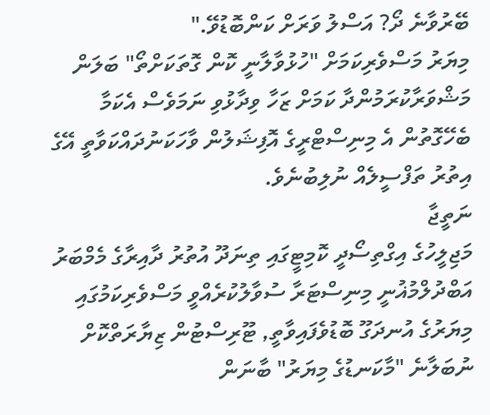ބޭރުވާނެ ދޯ? އަސްލު ވަރަށް ކަންބޮޑުވޭ."
މިޔަރު މަސްވެރިކަމަށް "ހުޅުވާލާނީ ކޮން ގޮތަކަށްތޯ" ބަލަން މަޝްވަރާކުރަމުންދާ ކަމަށް ޒަހާ ވިދާޅުވި ނަމަވެސް އެކަމާ ބެހޭގޮތުން އެ މިނިސްޓްރީގެ އޮފިޝަލުން ވާހަކަނުދައްކަވާތީ އޭގެ އިތުރު ތަފްސީލެއް ނުލިބުނެވެ.
ނަތީޖާ
މަޖިލީހުގެ އިގްތިސޯދީ ކޮމިޓީގައި ތިނަދޫ އުތުރު ދާއިރާގެ މެމްބަރު އަބްދުލްމުޣުނީ މިނިސްޓަރާ ސުވާލުކުރެއްވީ މަސްވެރިކަމުގައި މިޔަރުގެ އުނދަގޫ ބޮޑުވެފައިވާތީ, ޓޫރިސްޓުން ޒިޔާރަތްކޮށް ނުބަލާނެ "މާކަނޑުގެ މިޔަރު" ބާނަން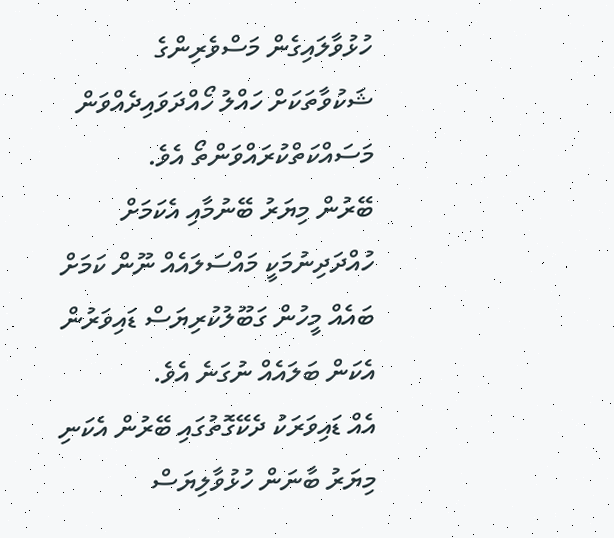ހުޅުވާލައިގެން މަސްވެރިންގެ ޝަކުވާތަކަށް ހައްލު ހޯއްދަވައިދެއްވަން މަސައްކަތްކުރައްވަންތޯ އެވެ.
ބޭރުން މިޔަރު ބޭނުމާއި އެކަމަށް ހުއްދަދިނުމަކީ މައްސަލައެއް ނޫން ކަމަށް ބައެއް މީހުން ގަބޫލުކުރިޔަސް ޑައިވަރުން އެކަން ބަލައެއް ނުގަނެ އެވެ.
އެއް ޑައިވަރަކު ދެކޭގޮތުގައި ބޭރުން އެކަނި މިޔަރު ބާނަން ހުޅުވާލިޔަސް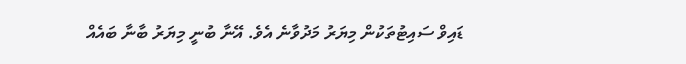ޑައިވް ސައިޓުތަކުން މިޔަރު މަދުވާނެ އެވެ. އޭނާ ބުނީ މިޔަރު ބާނާ ބައެއް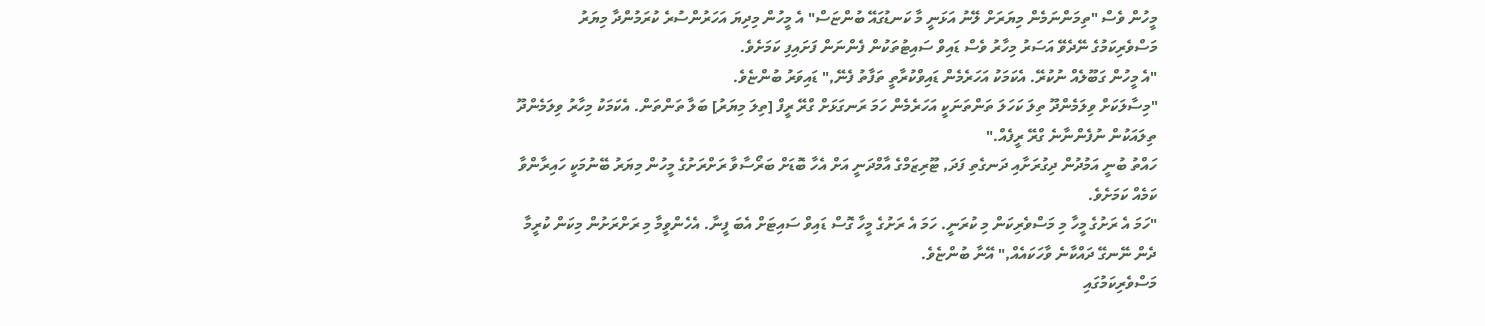މީހުން ވެސް "ތިމަންނަމެން މިޔަރަށް ލޭނު އަޅަނީ މާ ކަނޑުގައޭ ބުންޏަސް" އެ މީހުން މިދިޔަ އަހަރުންސުރެ ކުރަމުންދާ މިޔަރު މަސްވެރިކަމުގެ ނޭދެވޭ އަސަރު މިހާރު ވެސް ޑައިވް ސައިޓުތަކުން ފެންނަން ފަށައިފި ކަމަށެވެ.
"އެ މީހުން ގަބޫލެއް ނުކުރޭ. އެކަމަކު އަހަރެމެން ޑައިވްކުރާތީ ތަފާތު ފެނޭ," ޑައިވަރު ބުންޏެވެ.
"މިސާލަކަށް ވިލަމެންދޫ ތިލަ ކަހަލަ ތަންތަނަކީ އަހަރެމެން ހަމަ ރަނގަޅަށް ގްރޭ ރީފް [ތިލަ މިޔަރު] ބަލާ ތަންތަން. އެކަމަކު މިހާރު ވިލަމެންދޫ ތިލައަކުން ނުފެންނާނެ ގްރޭ ރީފެއް."
ހައްތު ބުނީ އަމުދުން ދިގުރަށާއި ދަނގެތި ފަދަ, ޓޫރިޒަމްގެ އާމްދަނީ އަށް އެހާ ބޮޑަށް ބަރޯސާވާ ރަށްރަށުގެ މީހުން މިޔަރު ބޭނުމަކީ ހައިރާންވާ ކަމެއް ކަމަށެވެ.
"ހަމަ އެ ރަށުގެ މީހާ މި މަސްވެރިކަން މި ކުރަނީ. ހަމަ އެ ރަށުގެ މީހާ ގޮސް ޑައިވް ސައިޓަށް އެބަ ފީނާ. އެހެންވީމާ މި ރަށްރަށުން މިކަން ކުރީމާ ދެން ނޭނގޭ ދައްކާނެ ވާހަކައެއް," އޭނާ ބުންޏެވެ.
މަސްވެރިކަމުގައި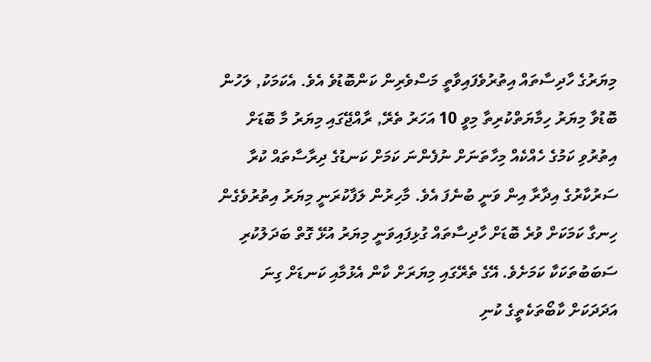މިޔަރުގެ ހާދިސާތައް އިތުރުވެފައިވާތީ މަސްވެރިން ކަންބޮޑުވެ އެވެ. އެކަމަކު, ލަހުން ބޮޑުވާ މިޔަރު ހިމާޔަތްކުރިތާ މިވީ 10 އަހަރު ތެރޭ, ރާއްޖޭގައި މިޔަރު މާ ބޮޑަށް އިތުރުވި ކަމުގެ ހެއްކެއް މިހާތަނަށް ނުފެންނަ ކަމަށް ކަނޑުގެ ދިރާސާތައް ކުރާ ސަރުކާރުގެ އިދާރާ އިން ވަނީ ބުނެފަ އެވެ. މާހިރުން ލަފާކުރަނީ މިޔަރު އިތުރުވެގެން ހިނގާ ކަމަކަށް ވުރެ ބޮޑަށް ހާދިސާތައް ގުޅިފައިވަނީ މިޔަރު އުޅޭ ގޮތް ބަދަލުކުރި ސަބަބުތަކަކާ ކަމަށެވެ. އޭގެ ތެރޭގައި މިޔަރަށް ކާން އެޅުމާއި ކަނޑަށް ގިނަ އަދަދަކަށް ކާބޯތަކެތީގެ ކުނި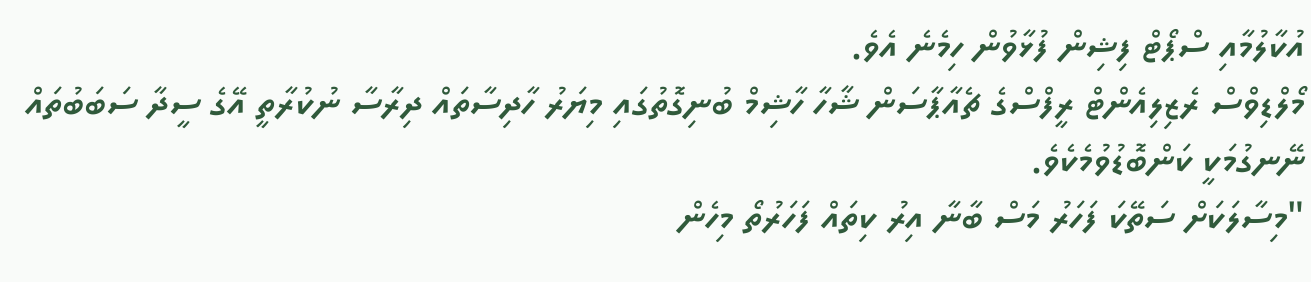އުކާލުމާއި ސްޕޯޓް ފިޝިން ފުޅާވުން ހިމެނެ އެވެ.
މޯލްޑިވްސް ރެޒިލިއެންޓް ރީފްސްގެ ޗެއާޕާސަން ޝާހާ ހާޝިމް ބުނިގޮތުގައި މިޔަރު ހާދިސާތައް ދިރާސާ ނުކުރާތީ އޭގެ ސީދާ ސަބަބުތައް ނޭނގުމަކީ ކަންބޮޑުވުމެކެވެ.
"މިސާލަކަށް ސަތޭކަ ފަހަރު މަސް ބާނާ އިރު ކިތައް ފަހަރުތޯ މިހެން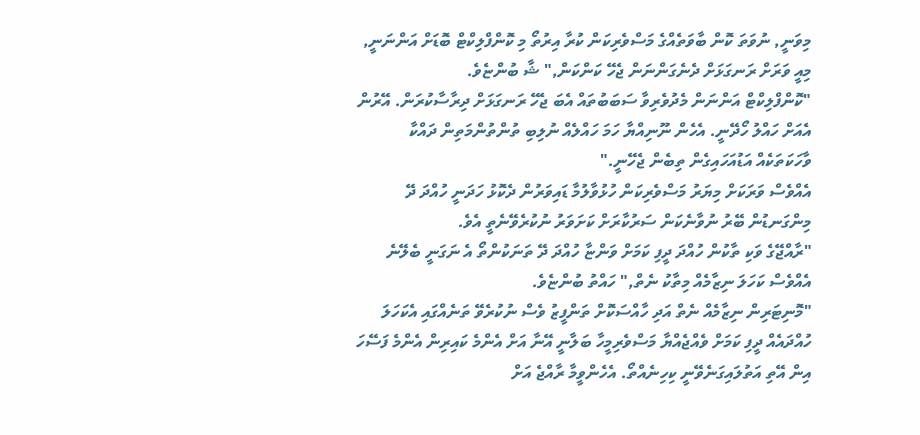މިވަނީ, ނުވަތަ ކޮން ބާވަތެއްގެ މަސްވެރިކަން ކުރާ އިރުތޯ މި ކޮންފްލިކްޓް ބޮޑަށް އަންނަނީ, މިއީ ވަރަށް ރަނގަޅަށް ދެނެގަންނަން ޖެހޭ ކަންކަން," ޝާ ބުންޏެވެ.
"ކޮންފްލިކްޓް އަންނަން މެދުވެރިވާ ސަބަބުތައް އެބަ ޖެހޭ ރަނގަޅަށް ދިރާސާކުރަން. އޭރުން އެއަށް ހައްލު ހޯދޭނީ. އެހެން ނޫނިއްޔާ ހަމަ ހައްލެއް ނުލިބި ތުންތުންމަތިން ދައްކާ ވާހަކަތަކެއް އަޑުއަހައިގެން ތިބެން ޖެހޭނީ."
އެއްވެސް ވަރަކަށް މިޔަރު މަސްވެރިކަން ހުޅުވާލުމާ ޑައިވަރުން ދެކޮޅު ހަދަނީ ހުއްދަ ދޭ މިންގަނޑުން ބޭރު ނުވާނެކަން ސަރުކާރަށް ކަށަވަރު ނުކުރެވޭނެތީ އެވެ.
"ރާއްޖޭގެ ވަކި ތާކުން ހުއްދަ ދީފި ކަމަށް ވަންޏާ ހުއްދަ ދޭ ތަނަކުންތޯ އެ ނަގަނީ ބެލޭނެ އެއްވެސް ކަހަލަ ނިޒާމެއް މިތާކު ނެތް," ހައްތު ބުންޏެވެ.
"މޮނިޓަރިން ނިޒާމެއް ނެތް އަދި ހާއްސަކޮށް ތަންފީޒު ވެސް ނުކުރެވޭ ތަނެއްގައި އެކަހަލަ ހުއްދައެއް ދީފި ކަމަށް ވެއްޖެއްޔާ މަސްވެރިމީހާ ބަލާނީ އޭނާ އަށް އެންމެ ކައިރިން އެންމެ ފަސޭހަ އިން އޭތި އަތުލައިގަނެވޭނީ ކިހިނެއްތޯ. އެހެންވީމާ ރާއްޖެ އަށް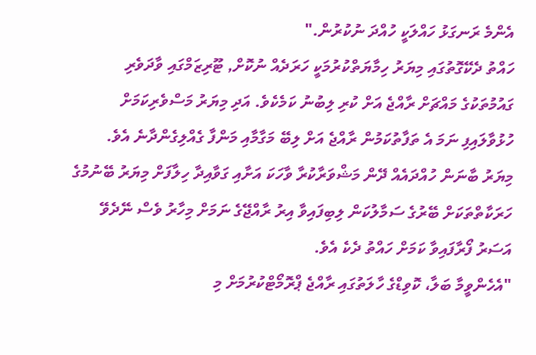އެންމެ ރަނގަޅު ހައްލަކީ ހުއްދަ ނުކުރުން."
ހައްތު ދެކޭގޮތުގައި މިޔަރު ހިމާޔަތްކުރުމަކީ ހަރަދެއް ނުކޮށް, ޓޫރިޒަމްގައި ވާދަވެރި ގައުމުތަކުގެ މައްޗަށް ރާއްޖެ އަށް ކުރި ލިބުނު ކަމެކެވެ. އަދި މިޔަރު މަސްވެރިކަމަށް ހުޅުވާލައިފި ނަމަ އެ ތަފާތުކަމުން ރާއްޖެ އަށް ލިބޭ މަގާމާއި މަންފާ ގެއްލިގެންދާނެ އެވެ.
މިޔަރު ބާނަން ހުއްދައެއް ދޭން މަޝްވަރާކުރާ ވާހަކަ އަށާއި ގަވާއިދާ ހިލާފަށް މިޔަރު ބޭނުމުގެ ހަރަކާތްތަކަށް ބޭރުގެ ސަމާލުކަން ލިބިފައިވާ އިރު ރާއްޖޭގެ ނަމަށް މިހާރު ވެސް ނޭދެވޭ އަސަރު ފޯރާފައިވާ ކަމަށް ހައްތު ދެކެ އެވެ.
"އެހެންވީމާ ބަލާ، ކޮވިޑްގެ ހާލަތުގައި ރާއްޖެ ޕްރޮމޯޓްކުރުމަށް މި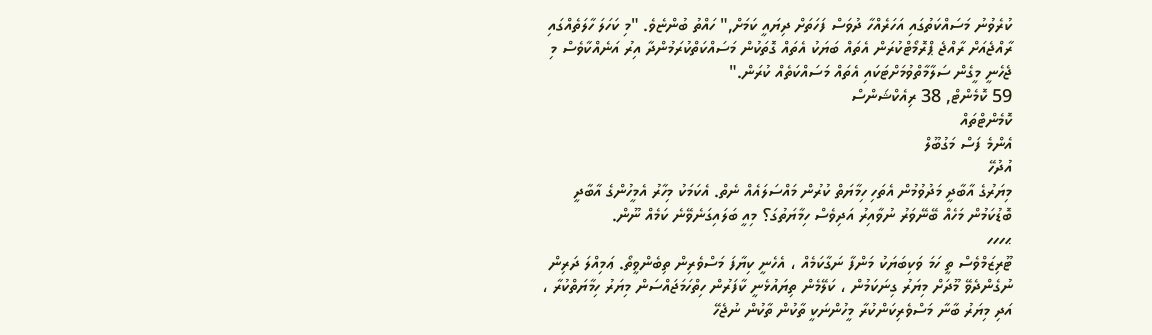ކުރެވުނު މަސައްކަތުގައި އަހަރެއްހާ ދުވަސް ފަހަތަށް ދިޔައީ ކަމަށް," ހައްތު ބުންޏެވެ. "މި ކަހަލަ ހާލަތެއްގައި ރާއްޖެއަށް ރާއްޖެ ޕްރޮމޯޓްކުރަން އެތައް ބަޔަކު އެތައް ގޮތަކުން މަސައްކަތްކުރަމުންދާ އިރު އަނެއްކާވެސް މި ޖެހެނީ މީގެން ސަލާމާތްވުމަށްޓަކައި އެތައް މަސައްކަތެއް ކުރަން."
59 ކޮމެންޓް, 38 ރިއެކްޝަންސް
ކޮމެންޓްތައް
އެންމެ ފަސް މަގުބޫލް
އުދުހޭ
މިޔަރުގެ އާބާދީ މަދުވުމުން އެތަހި ހިމާޔަތް ކުރުން މައްސަލައެއް ނެތް. އެކަމަކު މިހާރު އެމީހުންގެ އާބާދީ ބޮޑުކަމުން މަހެއް ބޭނޭވަރު ނުވާއިރު އަދިވެސް ހިމާޔަތުގަ؟ މިއީ ބަލައިގަނެވޭނެ ކަމެއް ނޫން.
ޙހހހ
ޓޫރިޒަމްވެސް ތީ ހަމަ ވަކިބަޔަކު މަންފާ ނަގާކަމެއް ، އެހެނީ ކިޔާފަ މަސްވެރިން ތިބެންވީތޯ. ޢަމިއްލަ ދަރިން ނުގެންދެވޭ މޫދަށް މިޔަރު ގިނަކަމުން ، ކަލޭމެން ތިޔައުޅެނީ ކާފަރުން ހިތްހަމަޖައްސަން މިޔަރު ހިމާޔަތްކުރާ ، އަދި މިޔަރު ބާނާ މަސްވެރިކަންކުރާ މީހުންނަކީ ތާކުން ތާކުން ނުޖެހޭ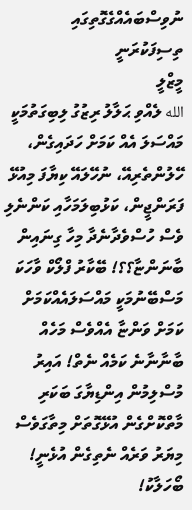ނުވިސްބައެއްގެގޮތިގައި ތިސިފަކުރަނީ
މީޒްލީ
الله ލެއްވި ޙަލާލު ރިޒުގު ލިބިގަތުމަކީ މައްސަލަ އެއް ކަމަށް ހަދައިގެން، ހޭލުންތެރިއޭ، ނުހޭލައޭ ކިޔާފަ މިއުޅޭ ފަރަންޖީން، ކަޅުބިލަމަހާއި ކަންނެލި ވެސް ހުސްވެދާނެދާ މިހާ ގިނައިން ބާނަންޏާ؟؟! ބޭކާރު ފްލޯކް ވާހަކަ މަސްބޭނުމަކީ މައްސަލައެއްކަމަށް ކަމަށް ވަންޏާ އެއްވެސް މަހެއް ބާނާނާނެ ކަމެއް ނެތް! އައިރު މުސްލިމުން އިންޑިޔާގަ ބަކަރި މާތްކޮށްގެން އުޅޭގޮތަށް މިތާގަވެސް މިޔަރު ވަރެއް ނެތިގެން އުޅެނީ! ބޯހަލާކު!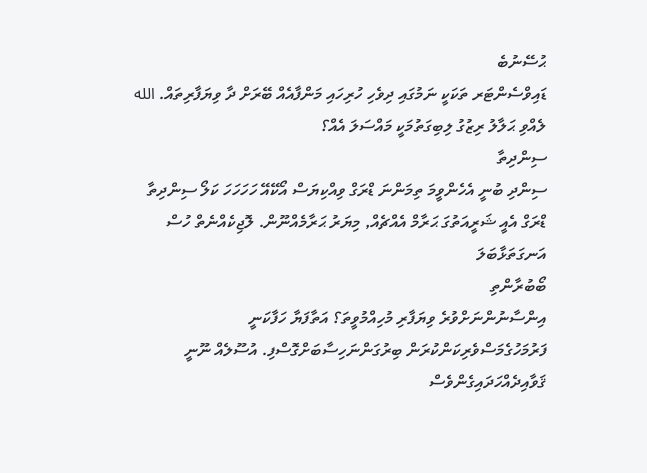ޙުސޭނުބެ
ޑައިވްސެންޓަރ ތަކަކީ ނަމުގައި ދިވެހި ހުރިހައި މަންފާއެއް ބޭރަށް ދާ ވިޔަފާރިތައް. الله ލެއްވި ޙަލާލު ރިޒުގު ލިބިގަތުމަކީ މައްސަލަ އެއް؟
ސިންދިތާ
ސިންދި ބުނީ އެހެންވީމަ ތިމަންނަ ޑްރަގް ވިއްކިޔަސް އޯކޭއޭ ހަހަހަހަ ކަލޯ ސިންދިތާ ޑްރަގް އެއީ ޝަރީއަތުގަ ޙަރާމް އެއްޗެއް, މިޔަރު ޙަރާމެއްނޫން. ލޮޖިކެއްނެތް ހުސް އަނގަތަޅާބަލަ
ބޯބުރާންތި
އިންސާނުންނަށްވުރެ ވިޔަފާރި މުހިއްމުވީތަ؟ އަތާފަޔާ ހަފާކަނީ ފަރުމަހުގެމަސްވެރިކަންކުރަން ބިރުގަންނަހިސާބަށްގޮސްފި. އުސޫލެއް ނޫނީ ޤަވާއިދެއްހަދައިގެންވެސް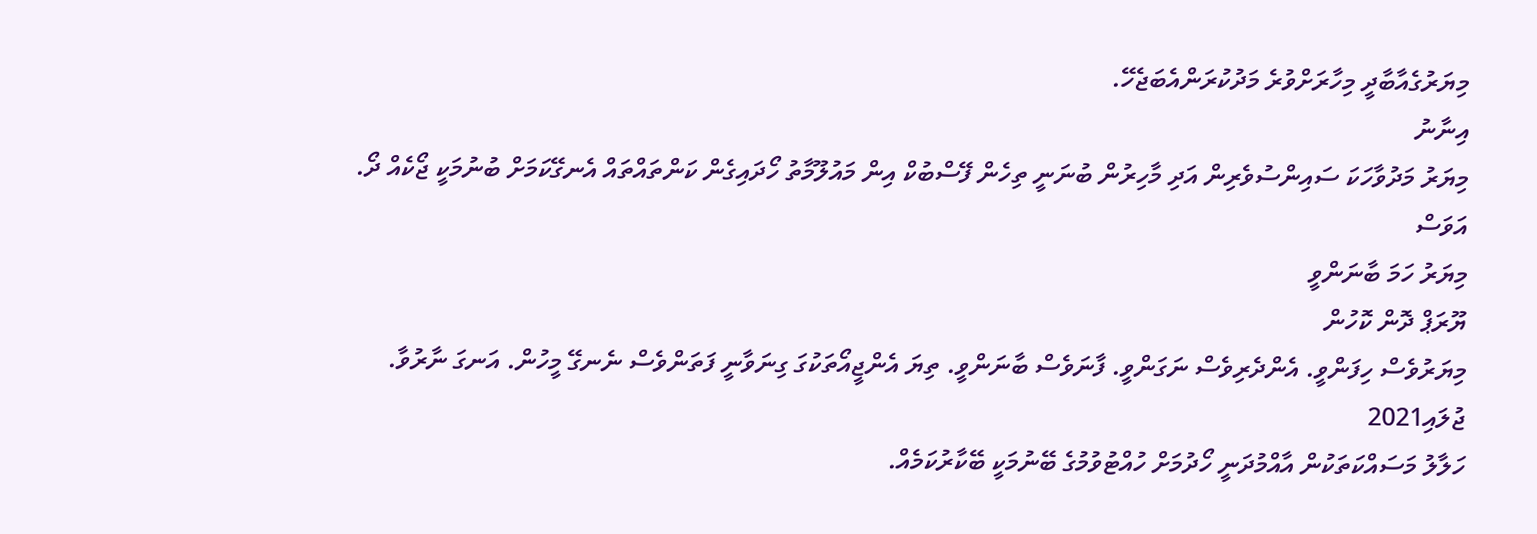މިޔަރުގެއާބާދީ މިހާރަށްވުރެ މަދުކުރަންއެބަޖެހޭ.
އިނާނު
މިޔަރު މަދުވާހަކަ ސައިންސުވެރިން އަދި މާހިރުން ބުނަނީ ތިހެން ފޭސްބުކް އިން މައުލޫމާތު ހޯދައިގެން ކަންތައްތައް އެނގޭކަމަށް ބުނުމަކީ ޖޯކެއް ދޯ.
އަވަސް
މިޔަރު ހަމަ ބާނަންވީ
ޔޫރަޕް ދޮން ކޮހުން
މިޔަރުވެސް ހިފަންވީ. އެންދެރިވެސް ނަގަންވީ. ފާނަވެސް ބާނަންވީ. ތިޔަ އެންޖީއޯތަކުގަ ގިނަވާނީ ފަތަންވެސް ނެނގޭ މީހުން. އަނގަ ނާރުވާ.
ޖުލައި2021
ހަލާލު މަސައްކަތަކުން އާއްމުދަނީ ހޯދުމަށް ހުއްޓުވުމުގެ ބޭނުމަކީ ބޭކާރުކަމެއް.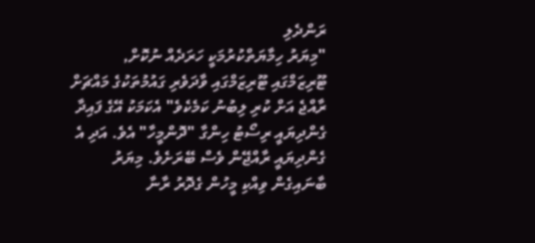ރަންދެލި
"މިޔަރު ހިމާޔަތްކުރުމަކީ ހަރަދެއް ނުކޮށް, ޓޫރިޒަމްގައި ޓޫރިޒަމްގައި ވާދަވެރި ގައުމުތަކުގެ މައްޗަށް ރާއްޖެ އަށް ކުރި ލިބުނު ކަމެކެވެ" އެކަމަކު އޭގެ ފައިދާ ގެންދިޔައީ ރިސޯޓު ހިންގާ "ދޮންމީހާ" އެވެ. އަދި އެ ގެންދިޔައީ ރާއްޖޭން ވެސް ބޭރަށެވެ. މިޔަރު ބާނައިގެން ވިއްކި މީހުން ގެދޮރު ރާނާ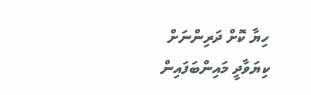ހިޔާ ކޮށް ދަރިންނަށް ކިޔަވާދީ މައިންބަފައިން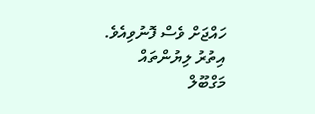ހައްޖަށް ވެސް ފޮނުވިއެވެ.
އިތުރު ލިޔުންތައް
މަގްބޫލް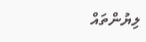ލިޔުންތައް